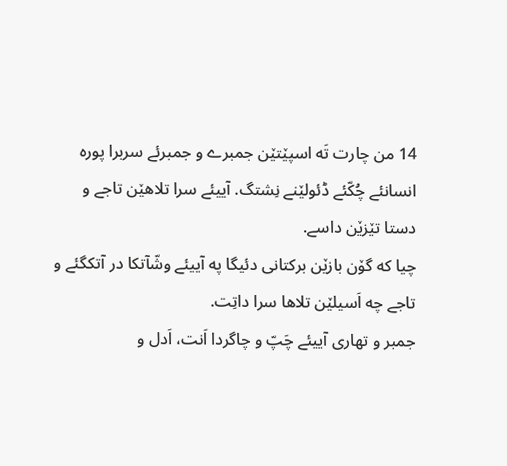14 من چارت تَه اسپێتێن جمبرے و جمبرئے سربرا پوره انسانئے چُکّئے ڈئولێنے نِشتگ. آییئے سرا تلاهێن تاجے و دستا تێزێن داسے.
چیا که گۆن بازێن برکتانی دئیگا په آییئے وشّآتکا در آتکگئے و تاجے چه اَسیلێن تلاها سرا داتِت.
جمبر و تهاری آییئے چَپّ و چاگردا اَنت، اَدل و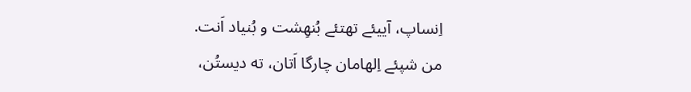اِنساپ، آییئے تهتئے بُنهِشت و بُنیاد اَنت.
من شپئے اِلهامان چارگا اَتان، ته دیستُن،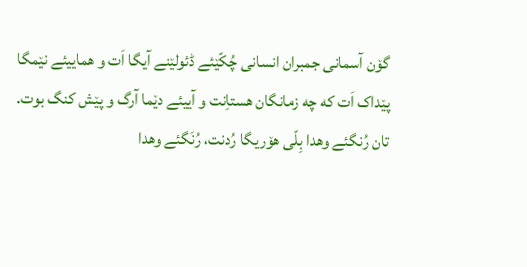گۆن آسمانی جمبران انسانی چُکّێئے ڈئولێنے آیگا اَت و هماییئے نێمگا پێداک اَت که چه زمانگان هستاِنت و آییئے دێما آرگ و پێش کنگ بوت.
تان رُنگئے وهدا بِلّی هۆریگا رُدنت، رُنَگئے وهدا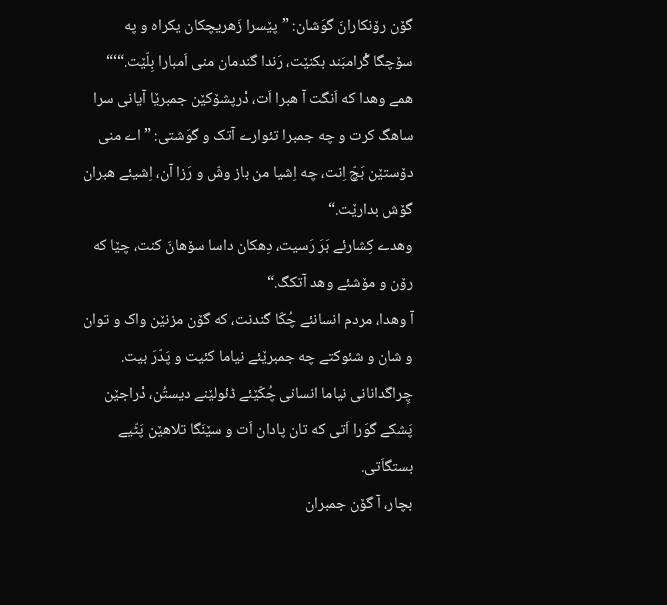گۆن رۆنکارانَ گوَشان: ”پێسرا زَهریچکان یکراه و په سۆچگا گْرامبَند بکنێت، رَندا گندمان منی اَمبارا بِلّێت.“‘“
همے وهدا که اَنگت آ هبرا اَت، دْرپشۆکێن جمبرێا آیانی سرا ساهگ کرت و چه جمبرا تئوارے آتک و گوَشتی: ”اے منی دۆستێن بَچّ اِنت، چه اِشیا من باز وشّ و رَزا آن، اِشیئے هبران گۆش بدارێت.“
وهدے کِشارئے بَرَ رَسیت، دِهکان داسا سۆهانَ کنت، چێا که رۆن و مۆشئے وهد آتکگ.“
آ وهدا، مردم انسانئے چُکّا گندنت، که گۆن مزنێن واک و توان و شان و شئوکتے چه جمبرێئے نیاما کئیت و پَدّرَ بیت.
چِراگدانانی نیاما انسانی چُکّێئے ڈئولێنے دیستُن، دْراجێن پَشکے گوَرا اَتی که تان پادان اَت و سێنَگا تلاهێن پَٹّیے بستگاَتی.
بچار، آ گۆن جمبران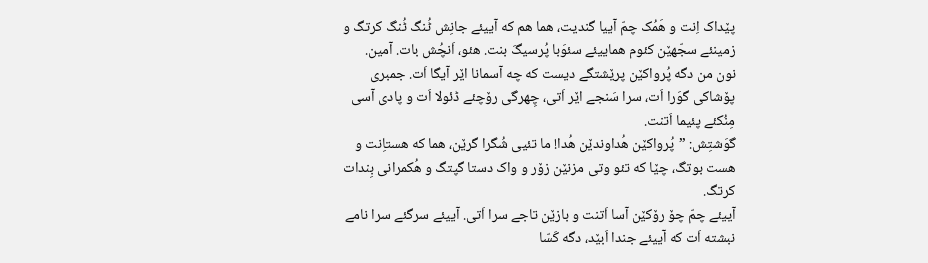پێداک اِنت و هَمُک چمّ آییا گندیت، هما هم که آییئے جانِش ٹُنگ ٹُنگ کرتگ و زمینئے سجّهێن کئوم هماییئے سئوَبا پُرسیگَ بنت. هئو، اَنچُش بات. آمین.
نون من دگه پُرواکێن پرێشتگے دیست که چه آسمانا اێر آیگا اَت. جمبری پۆشاکی گوَرا اَت، سرا سَنجے اێر اَتی، چِهرگی رۆچئے ڈئولا اَت و پادی آسی مِنُکئے پئیما اَتنت.
گوَشتِش: ”پُرواکێن هُداوندێن هُدا! ما تئیی شُگرا گرێن، هما که هستاِنت و هست بوتگ، چێا که تئو وتی مزنێن زۆر و واک دستا گپتگ و هُکمرانی بِندات کرتگ.
آییئے چمّ چۆ رۆکێن آسا اَتنت و بازێن تاجے سرا اَتی. آییئے سرگئے سرا نامے نبشته اَت که آییئے جندا اَبێد، دگه کَسّا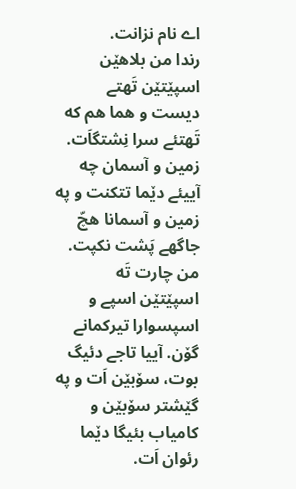اے نام نزانت.
رندا من بلاهێن اسپێتێن تَهتے دیست و هما هم که تَهتئے سرا نِشتگاَت. زمین و آسمان چه آییئے دێما تتکنت و په زمین و آسمانا هچّ جاگهے پَشت نکپت.
من چارت تَه اسپێتێن اسپے و اسپسوارا تیرکمانے گۆن. آییا تاجے دئیگ بوت، سۆبێن اَت و په گێشتر سۆبێن و کامیاب بئیگا دێما رئوان اَت.